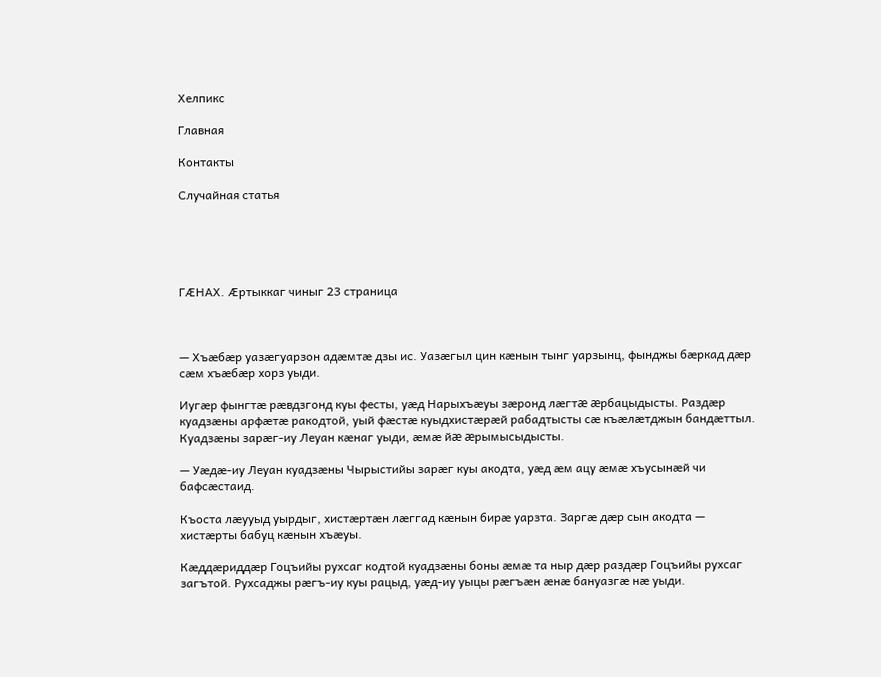Хелпикс

Главная

Контакты

Случайная статья





ГÆНАХ. Æртыккаг чиныг 23 страница



— Хъæбæр уазæгуарзон адæмтæ дзы ис. Уазæгыл цин кæнын тынг уарзынц, фынджы бæркад дæр сæм хъæбæр хорз уыди.

Иугæр фынгтæ рæвдзгонд куы фесты, уæд Нарыхъæуы зæронд лæгтæ æрбацыдысты. Раздæр куадзæны арфæтæ ракодтой, уый фæстæ куыдхистæрæй рабадтысты сæ къæлæтджын бандæттыл. Куадзæны зарæг-иу Леуан кæнаг уыди, æмæ йæ æрымысыдысты.

— Уæдæ-иу Леуан куадзæны Чырыстийы зарæг куы акодта, уæд æм ацу æмæ хъусынæй чи бафсæстаид.

Къоста лæууыд уырдыг, хистæртæн лæггад кæнын бирæ уарзта. Заргæ дæр сын акодта — хистæрты бабуц кæнын хъæуы.

Кæддæриддæр Гоцъийы рухсаг кодтой куадзæны боны æмæ та ныр дæр раздæр Гоцъийы рухсаг загътой. Рухсаджы рæгъ-иу куы рацыд, уæд-иу уыцы рæгъæн æнæ бануазгæ нæ уыди.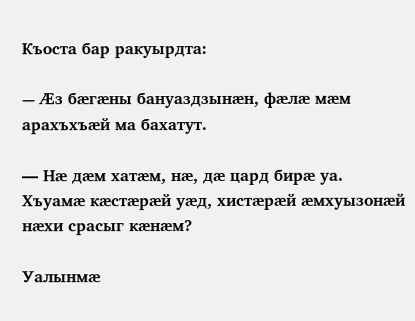Къоста бар ракуырдта:

— Æз бæгæны бануаздзынæн, фæлæ мæм арахъхъæй ма бахатут.

— Нæ дæм хатæм, нæ, дæ цард бирæ уа. Хъуамæ кæстæрæй уæд, хистæрæй æмхуызонæй нæхи срасыг кæнæм?

Уалынмæ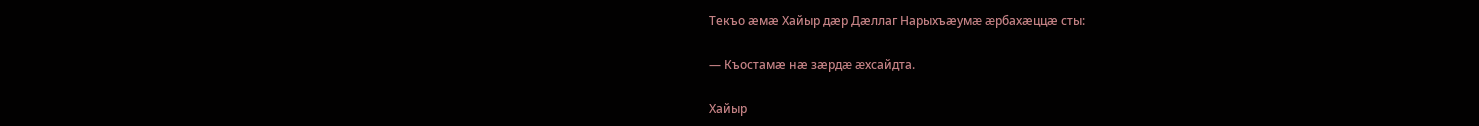Текъо æмæ Хайыр дæр Дæллаг Нарыхъæумæ æрбахæццæ сты:

— Къостамæ нæ зæрдæ æхсайдта.

Хайыр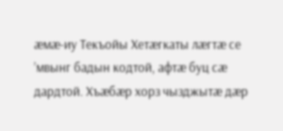æмæ-иу Текъойы Хетæгкаты лæгтæ се ’мвынг бадын кодтой, афтæ буц сæ дардтой. Хъæбæр хорз чызджытæ дæр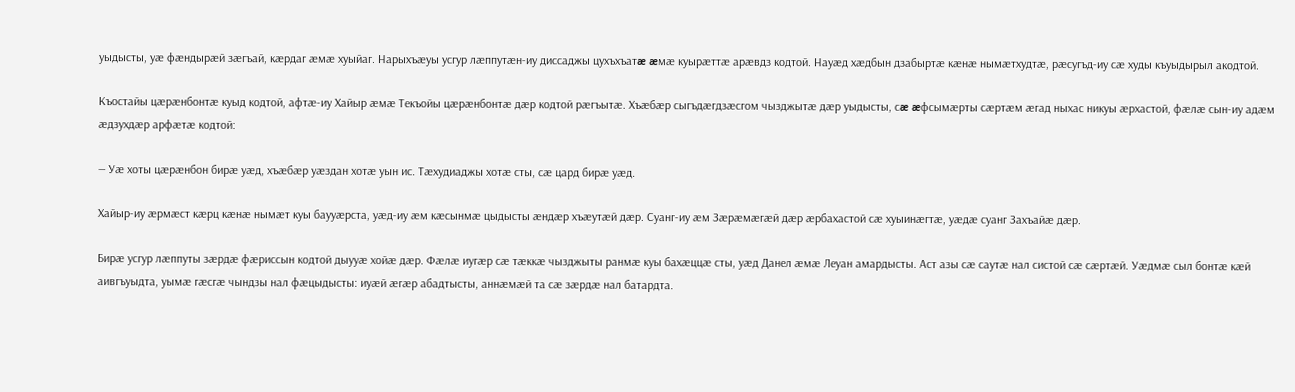уыдысты, уæ фæндырæй зæгъай, кæрдаг æмæ хуыйаг. Нарыхъæуы усгур лæппутæн-иу диссаджы цухъхъатæ æмæ куырæттæ арæвдз кодтой. Науæд хæдбын дзабыртæ кæнæ нымæтхудтæ, рæсугъд-иу сæ худы къуыдырыл акодтой.

Къостайы цæрæнбонтæ куыд кодтой, афтæ-иу Хайыр æмæ Текъойы цæрæнбонтæ дæр кодтой рæгъытæ. Хъæбæр сыгъдæгдзæсгом чызджытæ дæр уыдысты, сæ æфсымæрты сæртæм æгад ныхас никуы æрхастой, фæлæ сын-иу адæм æдзухдæр арфæтæ кодтой:

— Уæ хоты цæрæнбон бирæ уæд, хъæбæр уæздан хотæ уын ис. Тæхудиаджы хотæ сты, сæ цард бирæ уæд.

Хайыр-иу æрмæст кæрц кæнæ нымæт куы баууæрста, уæд-иу æм кæсынмæ цыдысты æндæр хъæутæй дæр. Суанг-иу æм Зæрæмæгæй дæр æрбахастой сæ хуыинæгтæ, уæдæ суанг Захъайæ дæр.

Бирæ усгур лæппуты зæрдæ фæриссын кодтой дыууæ хойæ дæр. Фæлæ иугæр сæ тæккæ чызджыты ранмæ куы бахæццæ сты, уæд Данел æмæ Леуан амардысты. Аст азы сæ саутæ нал систой сæ сæртæй. Уæдмæ сыл бонтæ кæй аивгъуыдта, уымæ гæсгæ чындзы нал фæцыдысты: иуæй æгæр абадтысты, аннæмæй та сæ зæрдæ нал батардта.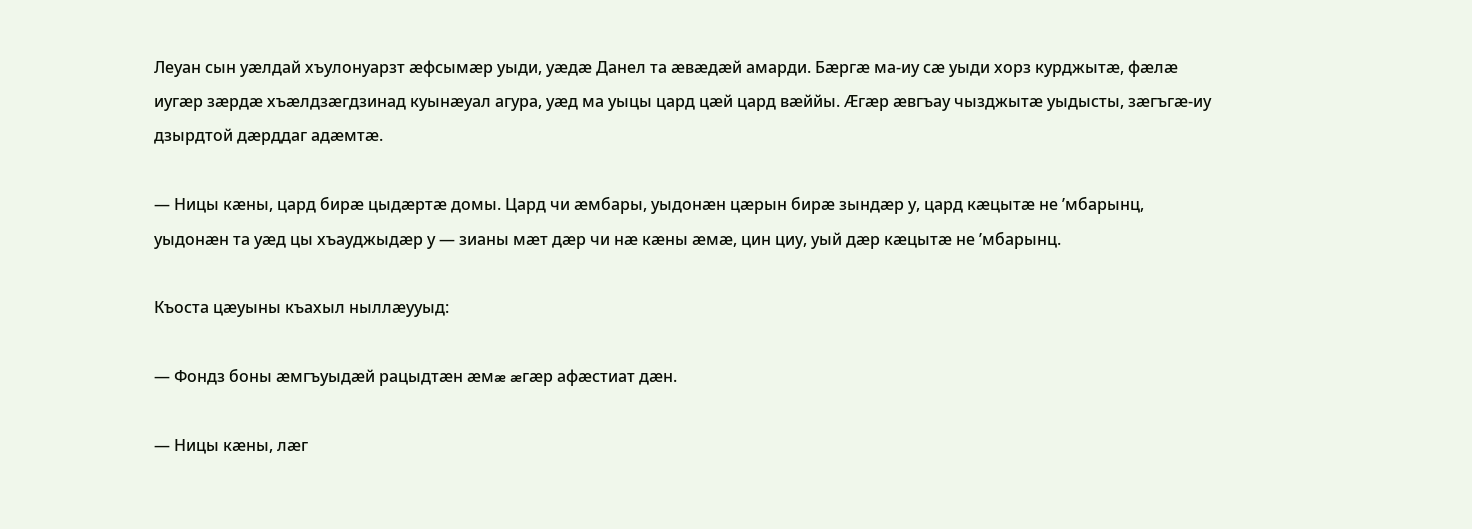Леуан сын уæлдай хъулонуарзт æфсымæр уыди, уæдæ Данел та æвæдæй амарди. Бæргæ ма-иу сæ уыди хорз курджытæ, фæлæ иугæр зæрдæ хъæлдзæгдзинад куынæуал агура, уæд ма уыцы цард цæй цард вæййы. Æгæр æвгъау чызджытæ уыдысты, зæгъгæ-иу дзырдтой дæрддаг адæмтæ.

— Ницы кæны, цард бирæ цыдæртæ домы. Цард чи æмбары, уыдонæн цæрын бирæ зындæр у, цард кæцытæ не ’мбарынц, уыдонæн та уæд цы хъауджыдæр у — зианы мæт дæр чи нæ кæны æмæ, цин циу, уый дæр кæцытæ не ’мбарынц.

Къоста цæуыны къахыл ныллæууыд:

— Фондз боны æмгъуыдæй рацыдтæн æмæ æгæр афæстиат дæн.

— Ницы кæны, лæг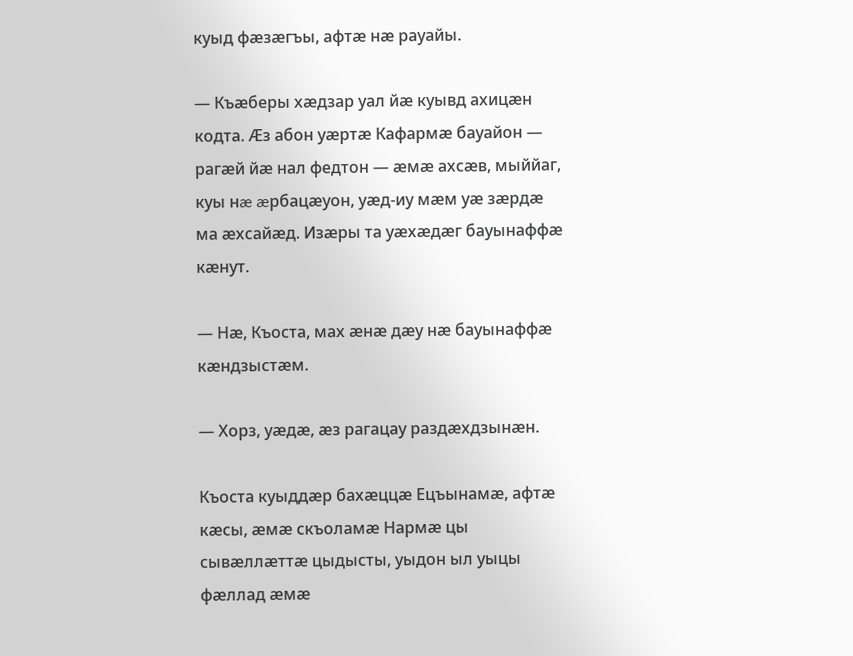куыд фæзæгъы, афтæ нæ рауайы.

— Къæберы хæдзар уал йæ куывд ахицæн кодта. Æз абон уæртæ Кафармæ бауайон — рагæй йæ нал федтон — æмæ ахсæв, мыййаг, куы нæ æрбацæуон, уæд-иу мæм уæ зæрдæ ма æхсайæд. Изæры та уæхæдæг бауынаффæ кæнут.

— Нæ, Къоста, мах æнæ дæу нæ бауынаффæ кæндзыстæм.

— Хорз, уæдæ, æз рагацау раздæхдзынæн.

Къоста куыддæр бахæццæ Ецъынамæ, афтæ кæсы, æмæ скъоламæ Нармæ цы сывæллæттæ цыдысты, уыдон ыл уыцы фæллад æмæ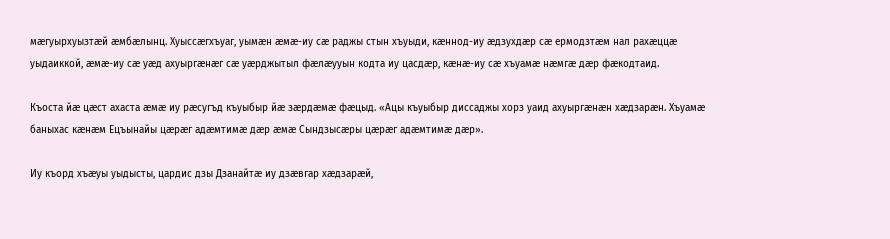мæгуырхуызтæй æмбæлынц. Хуыссæгхъуаг, уымæн æмæ-иу сæ раджы стын хъуыди, кæннод-иу æдзухдæр сæ ермодзтæм нал рахæццæ уыдаиккой, æмæ-иу сæ уæд ахуыргæнæг сæ уæрджытыл фæлæууын кодта иу цасдæр, кæнæ-иу сæ хъуамæ нæмгæ дæр фæкодтаид.

Къоста йæ цæст ахаста æмæ иу рæсугъд къуыбыр йæ зæрдæмæ фæцыд. «Ацы къуыбыр диссаджы хорз уаид ахуыргæнæн хæдзарæн. Хъуамæ баныхас кæнæм Ецъынайы цæрæг адæмтимæ дæр æмæ Сындзысæры цæрæг адæмтимæ дæр».

Иу къорд хъæуы уыдысты, цардис дзы Дзанайтæ иу дзæвгар хæдзарæй,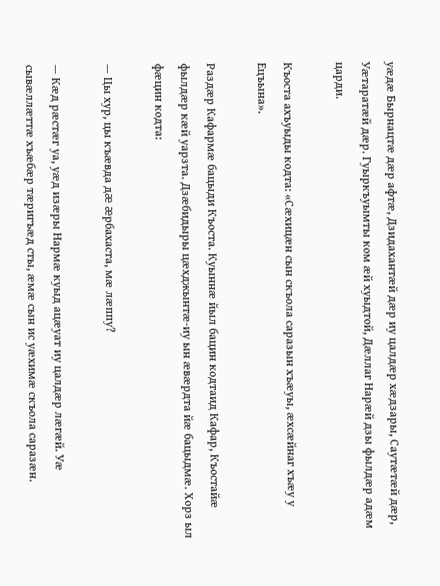уæдæ Бырнацтæ дæр афтæ, Дзидахантæй дæр иу цалдæр хæдзары, Саутæтæй дæр, Уæтаратæй дæр. Гуыркъуымты ком æй хуыдтой, Дæллаг Нарæй дзы фылдæр адæм царди.

Къоста ахъуыды кодта: «Сæхицæн сын скъола саразын хъæуы, æхсæйнаг хъæу у Ецъына».

Раздæр Кафармæ бацыди Къоста. Куыннæ йыл бацин кодтаид Кафар, Къостайæ фылдæр кæй уарзта. Дзæбидыры цæхджынтæ-иу ын æвæрдта йæ бацыдмæ. Хорз ыл фæцин кодта:

— Цы хур, цы къæвда дæ æрбахаста, мæ лæппу?

— Кæд рæстæг уа, уæд изæры Нармæ куыд ацæуат иу цалдæр лæгæй. Уæ сывæллæттæ хъæбæр тæригъæд сты, æмæ сын ис уæхимæ скъола саразæн.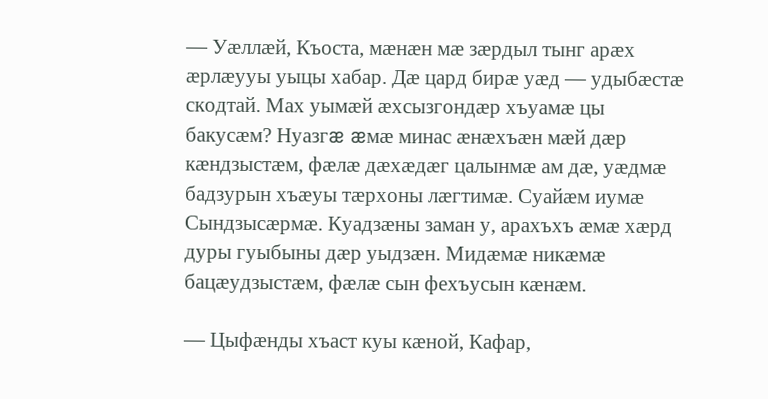— Уæллæй, Къоста, мæнæн мæ зæрдыл тынг арæх æрлæууы уыцы хабар. Дæ цард бирæ уæд — удыбæстæ скодтай. Мах уымæй æхсызгондæр хъуамæ цы бакусæм? Нуазгæ æмæ минас æнæхъæн мæй дæр кæндзыстæм, фæлæ дæхæдæг цалынмæ ам дæ, уæдмæ бадзурын хъæуы тæрхоны лæгтимæ. Суайæм иумæ Сындзысæрмæ. Куадзæны заман у, арахъхъ æмæ хæрд дуры гуыбыны дæр уыдзæн. Мидæмæ никæмæ бацæудзыстæм, фæлæ сын фехъусын кæнæм.

— Цыфæнды хъаст куы кæной, Кафар,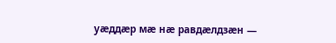уæддæр мæ нæ равдæлдзæн —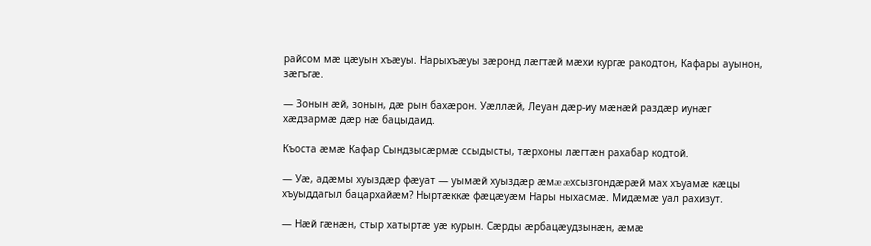райсом мæ цæуын хъæуы. Нарыхъæуы зæронд лæгтæй мæхи кургæ ракодтон, Кафары ауынон, зæгъгæ.

— Зонын æй, зонын, дæ рын бахæрон. Уæллæй, Леуан дæр-иу мæнæй раздæр иунæг хæдзармæ дæр нæ бацыдаид.

Къоста æмæ Кафар Сындзысæрмæ ссыдысты, тæрхоны лæгтæн рахабар кодтой.

— Уæ, адæмы хуыздæр фæуат — уымæй хуыздæр æмæ æхсызгондæрæй мах хъуамæ кæцы хъуыддагыл бацархайæм? Ныртæккæ фæцæуæм Нары ныхасмæ. Мидæмæ уал рахизут.

— Нæй гæнæн, стыр хатыртæ уæ курын. Сæрды æрбацæудзынæн, æмæ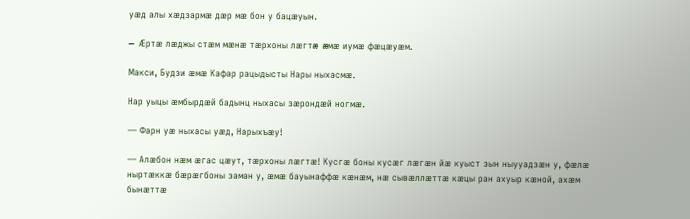уæд алы хæдзармæ дæр мæ бон у бацæуын.

— Æртæ лæджы стæм мæнæ тæрхоны лæгтæ æмæ иумæ фæцæуæм.

Макси, Будзи æмæ Кафар рацыдысты Нары ныхасмæ.

Нар уыцы æмбырдæй бадынц ныхасы зæрондæй ногмæ.

— Фарн уæ ныхасы уæд, Нарыхъæу!

— Алæбон нæм æгас цæут, тæрхоны лæгтæ! Кусгæ боны кусæг лæгæн йæ куыст зын ныууадзæн у, фæлæ ныртæккæ бæрæгбоны заман у, æмæ бауынаффæ кæнæм, нæ сывæллæттæ кæцы ран ахуыр кæной, ахæм бынæттæ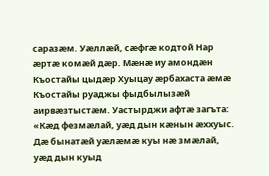саразæм. Уæллæй, сæфгæ кодтой Нар æртæ комæй дæр. Мæнæ иу амондæн Къостайы цыдæр Хуыцау æрбахаста æмæ Къостайы руаджы фыдбылызæй аирвæзтыстæм. Уастырджи афтæ загъта: «Кæд фезмæлай, уæд дын кæнын æххуыс. Дæ бынатæй уæлæмæ куы нæ змæлай, уæд дын куыд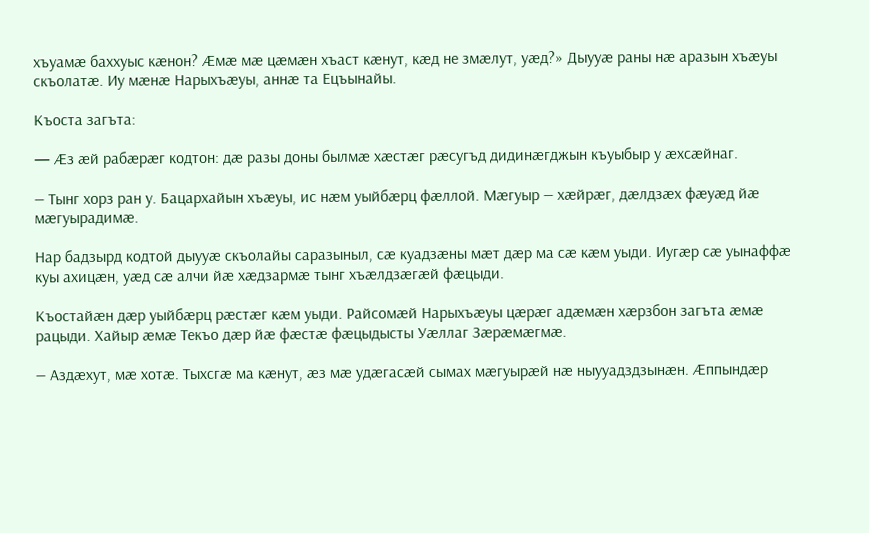хъуамæ баххуыс кæнон? Æмæ мæ цæмæн хъаст кæнут, кæд не змæлут, уæд?» Дыууæ раны нæ аразын хъæуы скъолатæ. Иу мæнæ Нарыхъæуы, аннæ та Ецъынайы.

Къоста загъта:

— Æз æй рабæрæг кодтон: дæ разы доны былмæ хæстæг рæсугъд дидинæгджын къуыбыр у æхсæйнаг.

— Тынг хорз ран у. Бацархайын хъæуы, ис нæм уыйбæрц фæллой. Мæгуыр — хæйрæг, дæлдзæх фæуæд йæ мæгуырадимæ.

Нар бадзырд кодтой дыууæ скъолайы саразыныл, сæ куадзæны мæт дæр ма сæ кæм уыди. Иугæр сæ уынаффæ куы ахицæн, уæд сæ алчи йæ хæдзармæ тынг хъæлдзæгæй фæцыди.

Къостайæн дæр уыйбæрц рæстæг кæм уыди. Райсомæй Нарыхъæуы цæрæг адæмæн хæрзбон загъта æмæ рацыди. Хайыр æмæ Текъо дæр йæ фæстæ фæцыдысты Уæллаг Зæрæмæгмæ.

— Аздæхут, мæ хотæ. Тыхсгæ ма кæнут, æз мæ удæгасæй сымах мæгуырæй нæ ныууадздзынæн. Æппындæр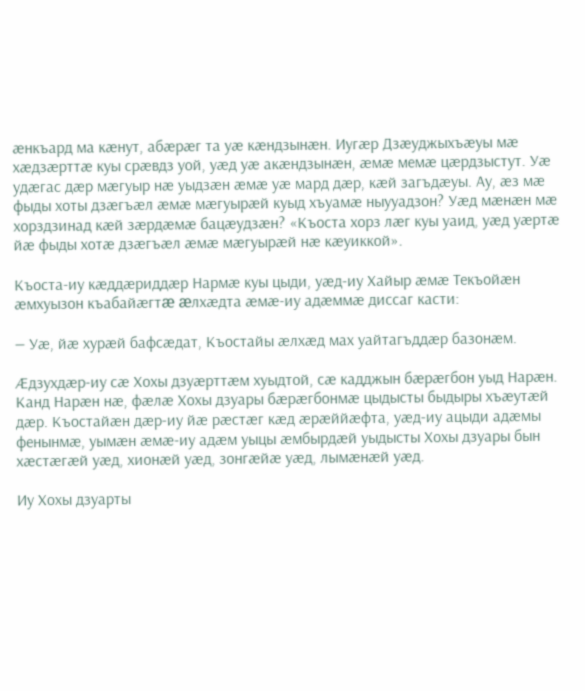æнкъард ма кæнут, абæрæг та уæ кæндзынæн. Иугæр Дзæуджыхъæуы мæ хæдзæрттæ куы срæвдз уой, уæд уæ акæндзынæн, æмæ мемæ цæрдзыстут. Уæ удæгас дæр мæгуыр нæ уыдзæн æмæ уæ мард дæр, кæй загъдæуы. Ау, æз мæ фыды хоты дзæгъæл æмæ мæгуырæй куыд хъуамæ ныууадзон? Уæд мæнæн мæ хорздзинад кæй зæрдæмæ бацæудзæн? «Къоста хорз лæг куы уаид, уæд уæртæ йæ фыды хотæ дзæгъæл æмæ мæгуырæй нæ кæуиккой».

Къоста-иу кæддæриддæр Нармæ куы цыди, уæд-иу Хайыр æмæ Текъойæн æмхуызон къабайæгтæ æлхæдта æмæ-иу адæммæ диссаг касти:

— Уæ, йæ хурæй бафсæдат, Къостайы æлхæд мах уайтагъддæр базонæм.

Æдзухдæр-иу сæ Хохы дзуæрттæм хуыдтой, сæ кадджын бæрæгбон уыд Нарæн. Канд Нарæн нæ, фæлæ Хохы дзуары бæрæгбонмæ цыдысты быдыры хъæутæй дæр. Къостайæн дæр-иу йæ рæстæг кæд æрæййæфта, уæд-иу ацыди адæмы фенынмæ, уымæн æмæ-иу адæм уыцы æмбырдæй уыдысты Хохы дзуары бын хæстæгæй уæд, хионæй уæд, зонгæйæ уæд, лымæнæй уæд.

Иу Хохы дзуарты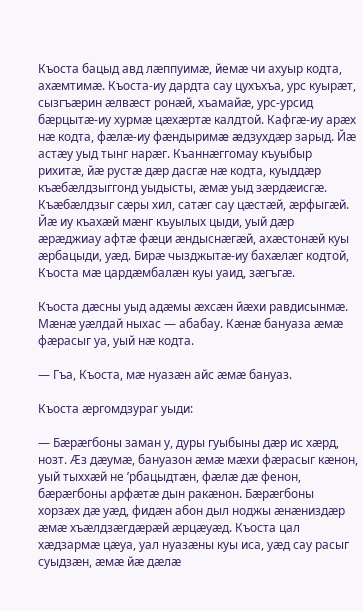Къоста бацыд авд лæппуимæ, йемæ чи ахуыр кодта, ахæмтимæ. Къоста-иу дардта сау цухъхъа, урс куырæт, сызгъæрин æлвæст ронæй, хъамайæ, урс-урсид бæрцытæ-иу хурмæ цæхæртæ калдтой. Кафгæ-иу арæх нæ кодта, фæлæ-иу фæндыримæ æдзухдæр зарыд. Йæ астæу уыд тынг нарæг. Къаннæггомау къуыбыр рихитæ, йæ рустæ дæр дасгæ нæ кодта, куыддæр къæбæлдзыггонд уыдысты, æмæ уыд зæрдæисгæ. Къæбæлдзыг сæры хил, сатæг сау цæстæй, æрфыгæй. Йæ иу къахæй мæнг къуылых цыди, уый дæр æрæджиау афтæ фæци æндыснæгæй, ахæстонæй куы æрбацыди, уæд. Бирæ чызджытæ-иу бахæлæг кодтой, Къоста мæ цардæмбалæн куы уаид, зæгъгæ.

Къоста дæсны уыд адæмы æхсæн йæхи равдисынмæ. Мæнæ уæлдай ныхас — абабау. Кæнæ бануаза æмæ фæрасыг уа, уый нæ кодта.

— Гъа, Къоста, мæ нуазæн айс æмæ бануаз.

Къоста æргомдзураг уыди:

— Бæрæгбоны заман у, дуры гуыбыны дæр ис хæрд, нозт. Æз дæумæ, бануазон æмæ мæхи фæрасыг кæнон, уый тыххæй не ’рбацыдтæн, фæлæ дæ фенон, бæрæгбоны арфæтæ дын ракæнон. Бæрæгбоны хорзæх дæ уæд, фидæн абон дыл ноджы æнæниздæр æмæ хъæлдзæгдæрæй æрцæуæд. Къоста цал хæдзармæ цæуа, уал нуазæны куы иса, уæд сау расыг суыдзæн, æмæ йæ дæлæ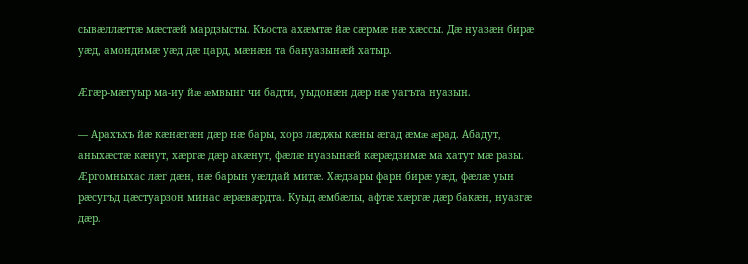сывæллæттæ мæстæй мардзысты. Къоста ахæмтæ йæ сæрмæ нæ хæссы. Дæ нуазæн бирæ уæд, амондимæ уæд дæ цард, мæнæн та бануазынæй хатыр.

Æгæр-мæгуыр ма-иу йæ æмвынг чи бадти, уыдонæн дæр нæ уагъта нуазын.

— Арахъхъ йæ кæнæгæн дæр нæ бары, хорз лæджы кæны æгад æмæ æрад. Абадут, аныхæстæ кæнут, хæргæ дæр акæнут, фæлæ нуазынæй кæрæдзимæ ма хатут мæ разы. Æргомныхас лæг дæн, нæ барын уæлдай митæ. Хæдзары фарн бирæ уæд, фæлæ уын рæсугъд цæстуарзон минас æрæвæрдта. Куыд æмбæлы, афтæ хæргæ дæр бакæн, нуазгæ дæр.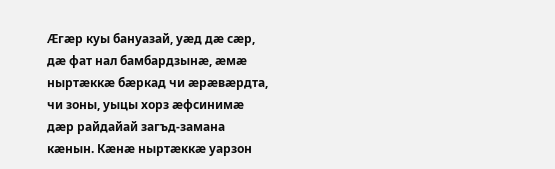Æгæр куы бануазай, уæд дæ сæр, дæ фат нал бамбардзынæ, æмæ ныртæккæ бæркад чи æрæвæрдта, чи зоны, уыцы хорз æфсинимæ дæр райдайай загъд-замана кæнын. Кæнæ ныртæккæ уарзон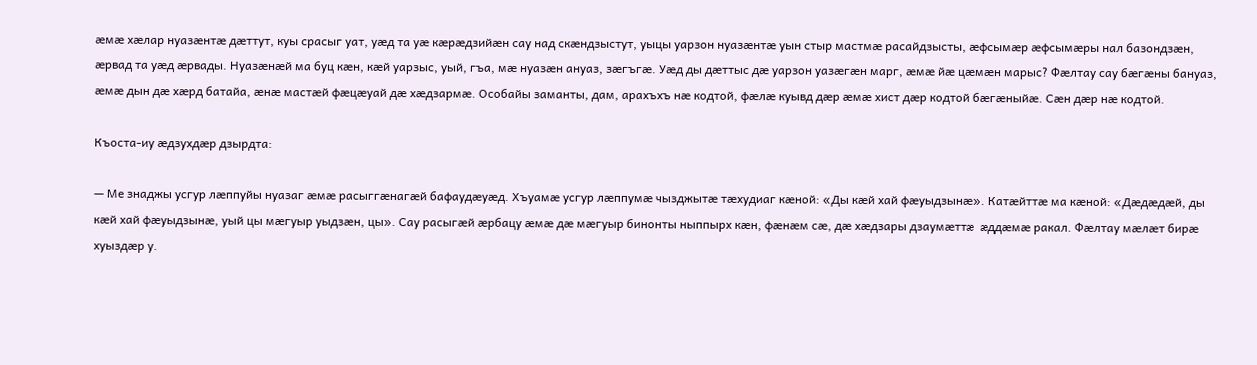æмæ хæлар нуазæнтæ дæттут, куы срасыг уат, уæд та уæ кæрæдзийæн сау над скæндзыстут, уыцы уарзон нуазæнтæ уын стыр мастмæ расайдзысты, æфсымæр æфсымæры нал базондзæн, æрвад та уæд æрвады. Нуазæнæй ма буц кæн, кæй уарзыс, уый, гъа, мæ нуазæн ануаз, зæгъгæ. Уæд ды дæттыс дæ уарзон уазæгæн марг, æмæ йæ цæмæн марыс? Фæлтау сау бæгæны бануаз, æмæ дын дæ хæрд батайа, æнæ мастæй фæцæуай дæ хæдзармæ. Особайы заманты, дам, арахъхъ нæ кодтой, фæлæ куывд дæр æмæ хист дæр кодтой бæгæныйæ. Сæн дæр нæ кодтой.

Къоста-иу æдзухдæр дзырдта:

— Ме знаджы усгур лæппуйы нуазаг æмæ расыггæнагæй бафаудæуæд. Хъуамæ усгур лæппумæ чызджытæ тæхудиаг кæной: «Ды кæй хай фæуыдзынæ». Катæйттæ ма кæной: «Дæдæдæй, ды кæй хай фæуыдзынæ, уый цы мæгуыр уыдзæн, цы». Сау расыгæй æрбацу æмæ дæ мæгуыр бинонты ныппырх кæн, фæнæм сæ, дæ хæдзары дзаумæттæ æддæмæ ракал. Фæлтау мæлæт бирæ хуыздæр у.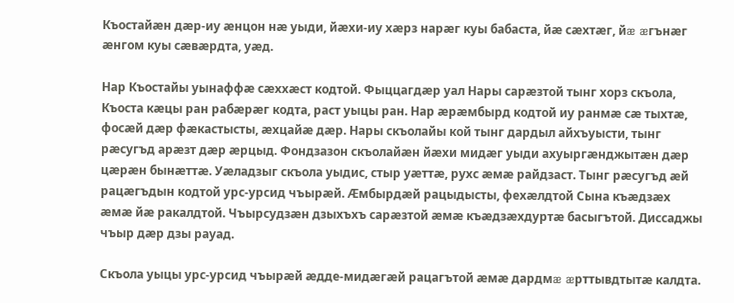Къостайæн дæр-иу æнцон нæ уыди, йæхи-иу хæрз нарæг куы бабаста, йæ сæхтæг, йæ æгънæг æнгом куы сæвæрдта, уæд.

Нар Къостайы уынаффæ сæххæст кодтой. Фыццагдæр уал Нары сарæзтой тынг хорз скъола, Къоста кæцы ран рабæрæг кодта, раст уыцы ран. Нар æрæмбырд кодтой иу ранмæ сæ тыхтæ, фосæй дæр фæкастысты, æхцайæ дæр. Нары скъолайы кой тынг дардыл айхъуысти, тынг рæсугъд арæзт дæр æрцыд. Фондзазон скъолайæн йæхи мидæг уыди ахуыргæнджытæн дæр цæрæн бынæттæ. Уæладзыг скъола уыдис, стыр уæттæ, рухс æмæ райдзаст. Тынг рæсугъд æй рацæгъдын кодтой урс-урсид чъырæй. Æмбырдæй рацыдысты, фехæлдтой Сына къæдзæх æмæ йæ ракалдтой. Чъырсудзæн дзыхъхъ сарæзтой æмæ къæдзæхдуртæ басыгътой. Диссаджы чъыр дæр дзы рауад.

Скъола уыцы урс-урсид чъырæй æдде-мидæгæй рацагътой æмæ дардмæ æрттывдтытæ калдта.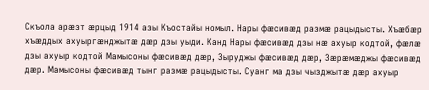Скъола арæзт æрцыд 1914 азы Къостайы номыл. Нары фæсивæд размæ рацыдысты. Хъæбæр хъæддых ахуыргæнджытæ дæр дзы уыди. Канд Нары фæсивæд дзы нæ ахуыр кодтой, фæлæ дзы ахуыр кодтой Мамысоны фæсивæд дæр, Зыруджы фæсивæд дæр, Зæрæмæджы фæсивæд дæр. Мамысоны фæсивæд тынг размæ рацыдысты. Суанг ма дзы чызджытæ дæр ахуыр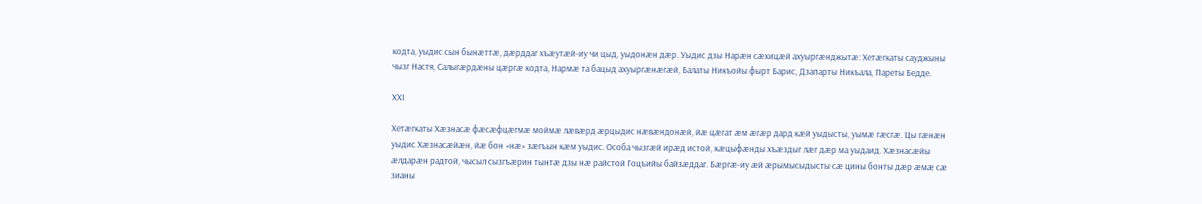кодта, уыдис сын бынæттæ, дæрддаг хъæутæй-иу чи цыд, уыдонæн дæр. Уыдис дзы Нарæн сæхицæй ахуыргæнджытæ: Хетæгкаты сауджыны чызг Настя, Салыгæрдæны цæргæ кодта, Нармæ та бацыд ахуыргæнæгæй, Балаты Никъойы фырт Барис, Дзапарты Никъала, Пареты Бедде.

XXI

Хетæгкаты Хæзнасæ фæсæфцæгмæ моймæ лæвæрд æрцыдис нæвæндонæй, йæ цæгат æм æгæр дард кæй уыдысты, уымæ гæсгæ. Цы гæнæн уыдис Хæзнасæйæн, йæ бон «нæ» зæгъын кæм уыдис. Особа чызгæй ирæд истой, кæцыфæнды хъæздыг лæг дæр ма уыдаид. Хæзнасæйы æлдарæн радтой, чысыл сызгъæрин тынтæ дзы нæ райстой Гоцъийы байзæддаг. Бæргæ-иу æй æрымысыдысты сæ цины бонты дæр æмæ сæ зианы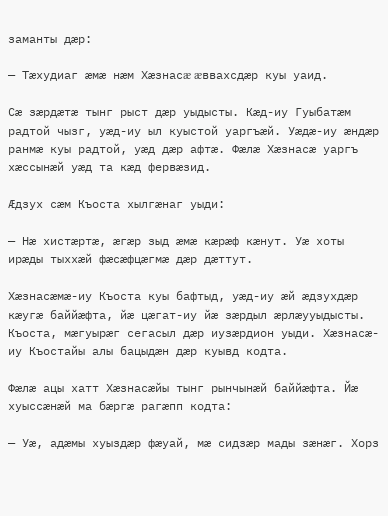заманты дæр:

— Тæхудиаг æмæ нæм Хæзнасæ æввахсдæр куы уаид.

Сæ зæрдæтæ тынг рыст дæр уыдысты. Кæд-иу Гуыбатæм радтой чызг, уæд-иу ыл куыстой уаргъæй. Уæдæ-иу æндæр ранмæ куы радтой, уæд дæр афтæ. Фæлæ Хæзнасæ уаргъ хæссынæй уæд та кæд фервæзид.

Æдзух сæм Къоста хылгæнаг уыди:

— Нæ хистæртæ, æгæр зыд æмæ кæрæф кæнут. Уæ хоты ирæды тыххæй фæсæфцæгмæ дæр дæттут.

Хæзнасæмæ-иу Къоста куы бафтыд, уæд-иу æй æдзухдæр кæугæ баййæфта, йæ цæгат-иу йæ зæрдыл æрлæууыдысты. Къоста, мæгуырæг сегасыл дæр иузæрдион уыди. Хæзнасæ-иу Къостайы алы бацыдæн дæр куывд кодта.

Фæлæ ацы хатт Хæзнасæйы тынг рынчынæй баййæфта. Йæ хуыссæнæй ма бæргæ рагæпп кодта:

— Уæ, адæмы хуыздæр фæуай, мæ сидзæр мады зæнæг. Хорз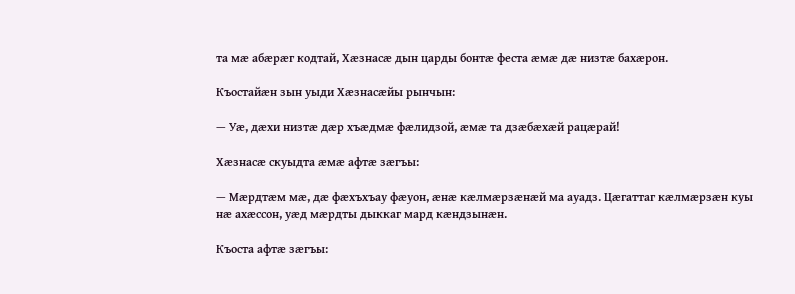та мæ абæрæг кодтай, Хæзнасæ дын царды бонтæ феста æмæ дæ низтæ бахæрон.

Къостайæн зын уыди Хæзнасæйы рынчын:

— Уæ, дæхи низтæ дæр хъæдмæ фæлидзой, æмæ та дзæбæхæй рацæрай!

Хæзнасæ скуыдта æмæ афтæ зæгъы:

— Мæрдтæм мæ, дæ фæхъхъау фæуон, æнæ кæлмæрзæнæй ма ауадз. Цæгаттаг кæлмæрзæн куы нæ ахæссон, уæд мæрдты дыккаг мард кæндзынæн.

Къоста афтæ зæгъы: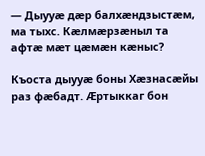— Дыууæ дæр балхæндзыстæм, ма тыхс. Кæлмæрзæныл та афтæ мæт цæмæн кæныс?

Къоста дыууæ боны Хæзнасæйы раз фæбадт. Æртыккаг бон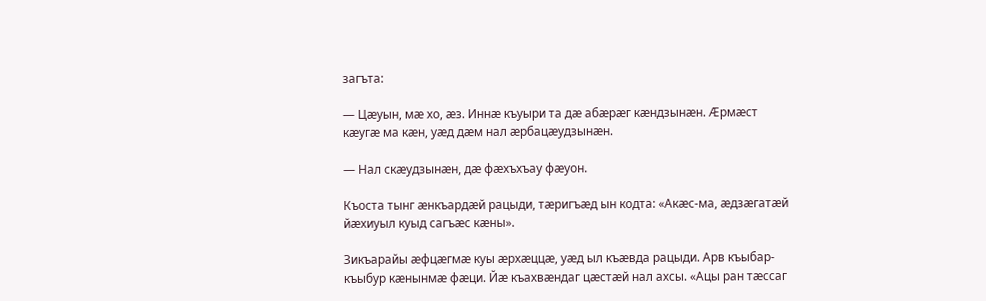загъта:

— Цæуын, мæ хо, æз. Иннæ къуыри та дæ абæрæг кæндзынæн. Æрмæст кæугæ ма кæн, уæд дæм нал æрбацæудзынæн.

— Нал скæудзынæн, дæ фæхъхъау фæуон.

Къоста тынг æнкъардæй рацыди, тæригъæд ын кодта: «Акæс-ма, æдзæгатæй йæхиуыл куыд сагъæс кæны».

Зикъарайы æфцæгмæ куы æрхæццæ, уæд ыл къæвда рацыди. Арв къыбар-къыбур кæнынмæ фæци. Йæ къахвæндаг цæстæй нал ахсы. «Ацы ран тæссаг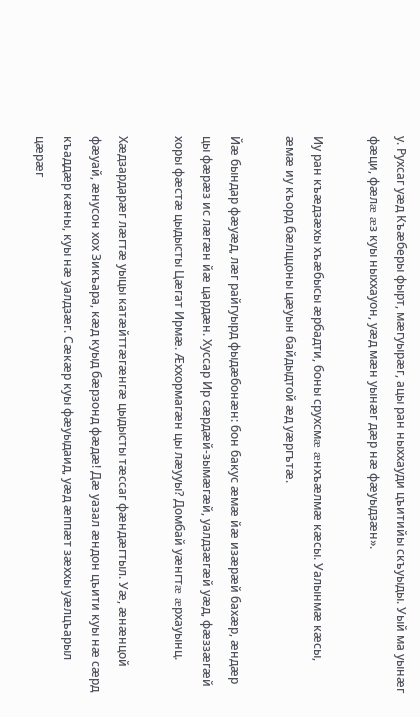у. Рухсаг уæд Къæберы фырт, мæгуырæг, ацы ран ныххауди цъитийы скъуыды. Уый ма уынæг фæци, фæлæ æз куы ныххауон, уæд мæн уынæг дæр нæ фæуыдзæн».

Иу ран къæдзæхы хъæбысы æрбадти, боны срухсмæ æнхъæлмæ кæсы. Уалынмæ кæсы, æмæ иу къорд бæлццоны цæуын байдыдтой æд уæргътæ.

Йæ бындар фæуæд, лæг райгуырд фыдæбонæн: бон бакус æмæ йæ изæрæй бахæр, æндæр цы фæрæз ис лæгæн йæ цардæн. Хуссар Ир сæрдæй-зымæгæй, уалдзæгæй уæд, фæззæгæй хоры фæстæ цыдысты Цæгат Ирмæ. Æххормагæн цы лæууы? Домбай уæнгтæ æрхауынц.

Хæдзардарæг лæгтæ уыцы катæйттæгæнгæ цыдысты тæссаг фæндæгтыл. Уæ, æнæнцой фæуай, æнусон хох Зикъара, кæд куыд бæрзонд фæдæ! Дæ уазал æндон цъити куы нæ сæрд къаддæр кæны, куы нæ уалдзæг. Сæкæр куы фæуыдаид, уæд æппæт зæххы уæлцъарыл цæрæг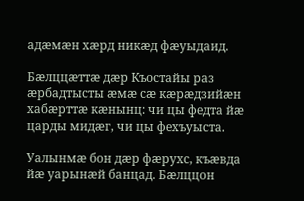адæмæн хæрд никæд фæуыдаид.

Бæлццæттæ дæр Къостайы раз æрбадтысты æмæ сæ кæрæдзийæн хабæрттæ кæнынц: чи цы федта йæ царды мидæг, чи цы фехъуыста.

Уалынмæ бон дæр фæрухс, къæвда йæ уарынæй банцад. Бæлццон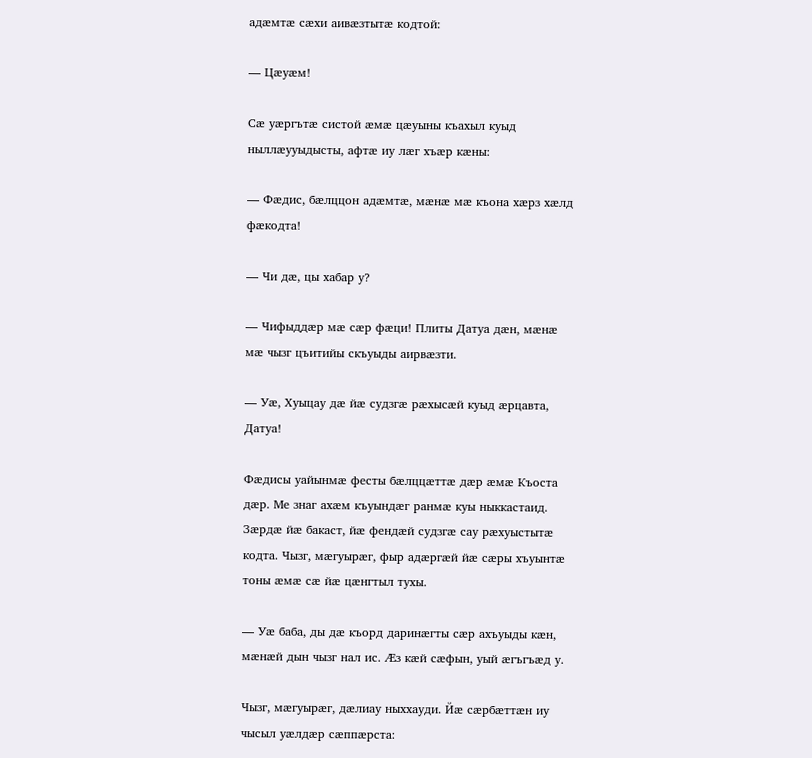адæмтæ сæхи аивæзтытæ кодтой:

— Цæуæм!

Сæ уæргътæ систой æмæ цæуыны къахыл куыд ныллæууыдысты, афтæ иу лæг хъæр кæны:

— Фæдис, бæлццон адæмтæ, мæнæ мæ къона хæрз хæлд фæкодта!

— Чи дæ, цы хабар у?

— Чифыддæр мæ сæр фæци! Плиты Датуа дæн, мæнæ мæ чызг цъитийы скъуыды аирвæзти.

— Уæ, Хуыцау дæ йæ судзгæ рæхысæй куыд æрцавта, Датуа!

Фæдисы уайынмæ фесты бæлццæттæ дæр æмæ Къоста дæр. Ме знаг ахæм къуындæг ранмæ куы ныккастаид. Зæрдæ йæ бакаст, йæ фендæй судзгæ сау рæхуыстытæ кодта. Чызг, мæгуырæг, фыр адæргæй йæ сæры хъуынтæ тоны æмæ сæ йæ цæнгтыл тухы.

— Уæ баба, ды дæ къорд даринæгты сæр ахъуыды кæн, мæнæй дын чызг нал ис. Æз кæй сæфын, уый æгъгъæд у.

Чызг, мæгуырæг, дæлиау ныххауди. Йæ сæрбæттæн иу чысыл уæлдæр сæппæрста: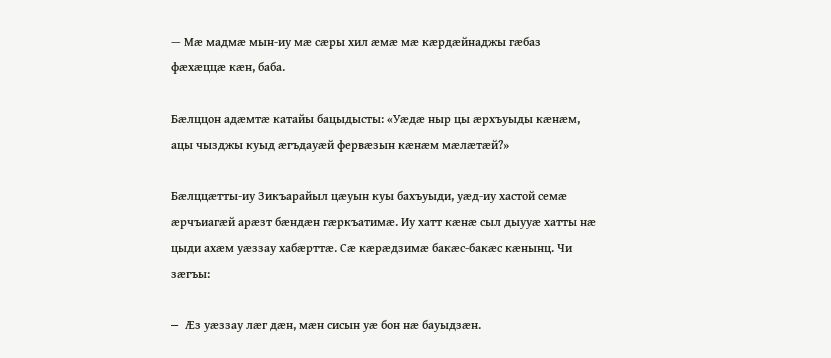— Мæ мадмæ мын-иу мæ сæры хил æмæ мæ кæрдæйнаджы гæбаз фæхæццæ кæн, баба.

Бæлццон адæмтæ катайы бацыдысты: «Уæдæ ныр цы æрхъуыды кæнæм, ацы чызджы куыд æгъдауæй фервæзын кæнæм мæлæтæй?»

Бæлццæтты-иу Зикъарайыл цæуын куы бахъуыди, уæд-иу хастой семæ æрчъиагæй арæзт бæндæн гæркъатимæ. Иу хатт кæнæ сыл дыууæ хатты нæ цыди ахæм уæззау хабæрттæ. Сæ кæрæдзимæ бакæс-бакæс кæнынц. Чи зæгъы:

— Æз уæззау лæг дæн, мæн сисын уæ бон нæ бауыдзæн.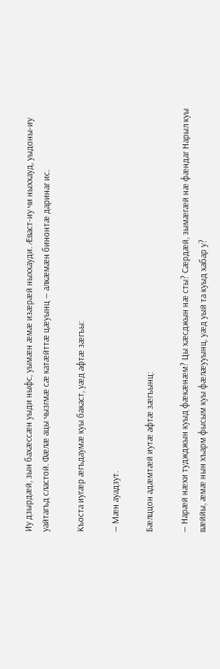Иу дзырдæй, зын бахæссæн уыди ныфс, уымæн æмæ изæрæй ныххауди. Æваст-иу чи ныххауд, уыдоны-иу уайтагъд сластой. Фæлæ ацы чызгмæ сæ катæйттæ цæуынц — алкæмæн бинонтæ даринаг ис.

Къоста иугæр æгъдаумæ куы бакаст, уæд афтæ зæгъы:

— Мæн ауадзут.

Бæлццон адæмтæй иутæ афтæ зæгъынц:

— Нарæй нæхи туджджын куыд фæкæнæм? Цы хæсджын нæ сты? Сæрдæй, зымæгæй нæ фæндаг Нарыл куы вæййы, æмæ нын хъарм фысым куы фæлæууынц, уæд уый та куыд хабар у?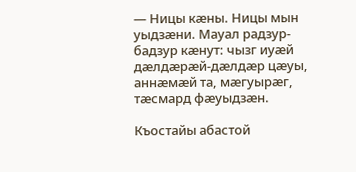— Ницы кæны. Ницы мын уыдзæни. Мауал радзур-бадзур кæнут: чызг иуæй дæлдæрæй-дæлдæр цæуы, аннæмæй та, мæгуырæг, тæсмард фæуыдзæн.

Къостайы абастой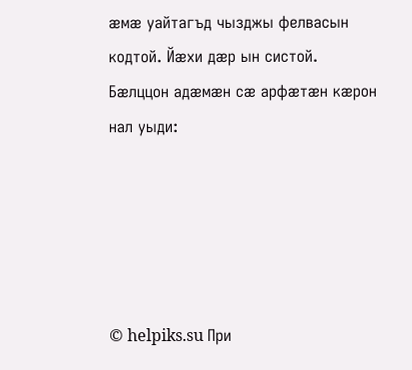æмæ уайтагъд чызджы фелвасын кодтой. Йæхи дæр ын систой. Бæлццон адæмæн сæ арфæтæн кæрон нал уыди:





© helpiks.su При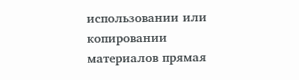использовании или копировании материалов прямая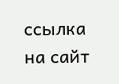ссылка на сайт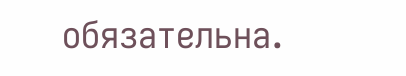обязательна.